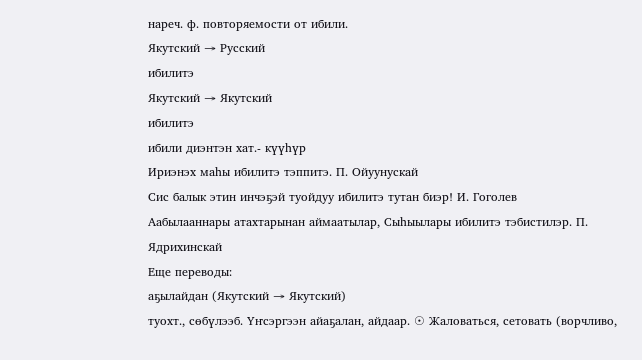нареч. ф. повторяемости от ибили.
Якутский → Русский
ибилитэ
Якутский → Якутский
ибилитэ
ибили диэнтэн хат.- күүһүр
Ириэнэх маһы ибилитэ тэппитэ. П. Ойуунускай
Сис балык этин инчэҕэй туойдуу ибилитэ тутан биэр! И. Гоголев
Аабылааннары атахтарынан аймаатылар, Сыһыылары ибилитэ тэбистилэр. П. Ядрихинскай
Еще переводы:
аҕылайдан (Якутский → Якутский)
туохт., сөбүлээб. Үҥсэргээн айаҕалан, айдаар. ☉ Жаловаться, сетовать (ворчливо,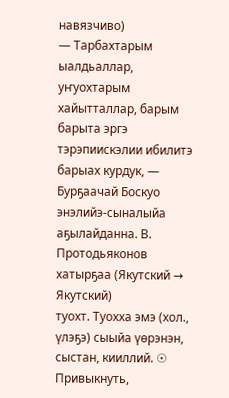навязчиво)
— Тарбахтарым ыалдьаллар, уҥуохтарым хайытталлар, барым барыта эргэ тэрэпиискэлии ибилитэ барыах курдук, — Бурҕаачай Боскуо энэлийэ-сыналыйа аҕылайданна. В. Протодьяконов
хатырҕаа (Якутский → Якутский)
туохт. Туохха эмэ (хол., үлэҕэ) сыыйа үөрэнэн, сыстан, кииллий. ☉ Привыкнуть,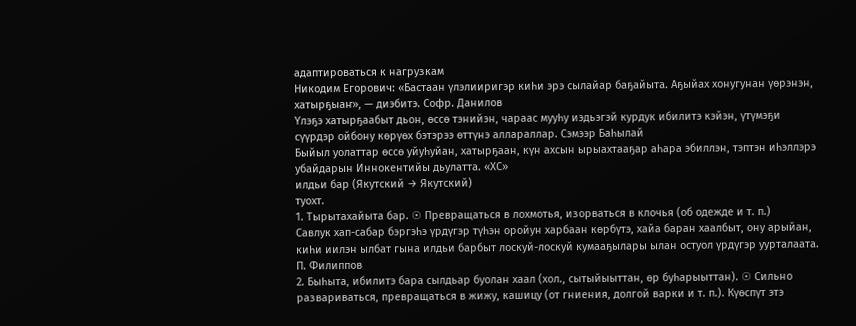адаптироваться к нагрузкам
Никодим Егорович: «Бастаан үлэлииригэр киһи эрэ сылайар баҕайыта. Аҕыйах хонугунан үөрэнэн, хатырҕыаҥ», — диэбитэ. Софр. Данилов
Үлэҕэ хатырҕаабыт дьон, өссө тэнийэн, чараас мууһу иэдьэгэй курдук ибилитэ кэйэн, үтүмэҕи сүүрдэр ойбону көрүөх бэтэрээ өттүнэ аллараллар. Сэмээр Баһылай
Быйыл уолаттар өссө уйуһуйан, хатырҕаан, күн ахсын ырыахтааҕар аһара эбиллэн, тэптэн иһэллэрэ убайдарын Иннокентийы дьулатта. «ХС»
илдьи бар (Якутский → Якутский)
туохт.
1. Тырытахайыта бар. ☉ Превращаться в лохмотья, изорваться в клочья (об одежде и т. п.)
Савлук хап-сабар бэргэһэ үрдүгэр түһэн оройун харбаан көрбүтэ, хайа баран хаалбыт, ону арыйан, киһи иилэн ылбат гына илдьи барбыт лоскуй-лоскуй кумааҕылары ылан остуол үрдүгэр уурталаата. П. Филиппов
2. Быһыта, ибилитэ бара сылдьар буолан хаал (хол., сытыйыыттан, өр буһарыыттан). ☉ Сильно развариваться, превращаться в жижу, кашицу (от гниения, долгой варки и т. п.). Күөспүт этэ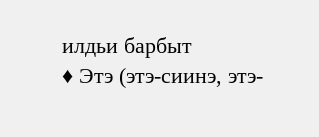илдьи барбыт
♦ Этэ (этэ-сиинэ, этэ-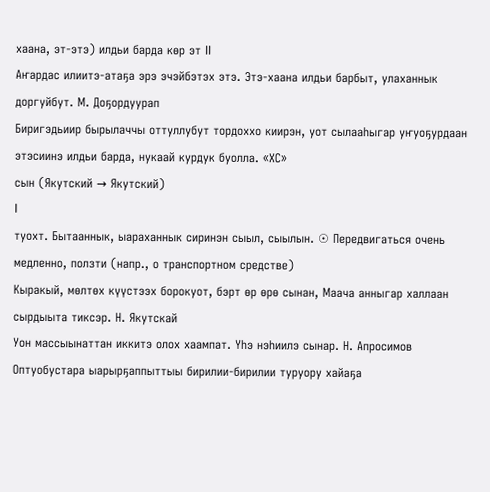хаана, эт-этэ) илдьи барда көр эт II
Аҥардас илиитэ-атаҕа эрэ эчэйбэтэх этэ. Этэ-хаана илдьи барбыт, улаханнык доргуйбут. М. Доҕордуурап
Биригэдьиир бырылаччы оттуллубут тордоххо киирэн, уот сылааһыгар уҥуоҕурдаан этэсиинэ илдьи барда, нукаай курдук буолла. «ХС»
сын (Якутский → Якутский)
I
туохт. Бытааннык, ыараханнык сиринэн сыыл, сыылын. ☉ Передвигаться очень медленно, ползти (напр., о транспортном средстве)
Кыракый, мөлтөх күүстээх борокуот, бэрт өр өрө сынан, Маача анныгар халлаан сырдыыта тиксэр. Н. Якутскай
Уон массыынаттан иккитэ олох хаампат. Үһэ нэһиилэ сынар. Н. Апросимов
Оптуобустара ыарырҕаппыттыы бирилии-бирилии туруору хайаҕа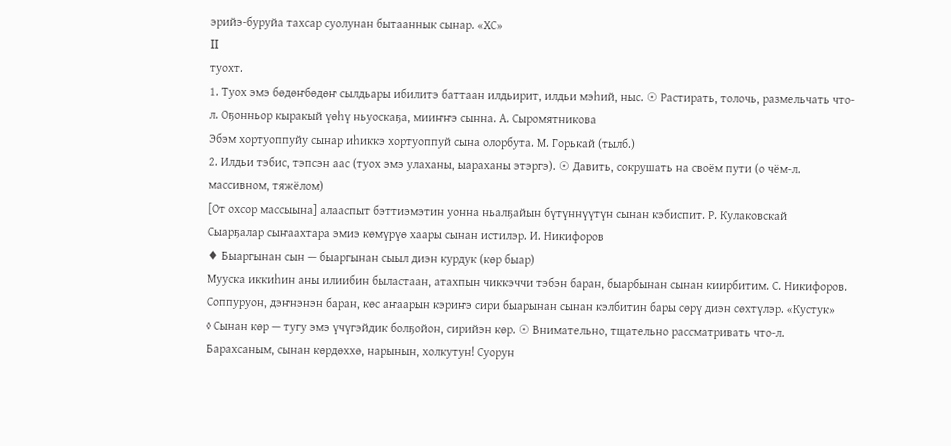эрийэ-буруйа тахсар суолунан бытааннык сынар. «ХС»
II
туохт.
1. Туох эмэ бөдөҥбөдөҥ сылдьары ибилитэ баттаан илдьирит, илдьи мэһий, ныс. ☉ Растирать, толочь, размельчать что-л. Оҕонньор кыракый үөһү ньуоскаҕа, мииҥҥэ сынна. А. Сыромятникова
Эбэм хортуоппуйу сынар иһиккэ хортуоппуй сына олорбута. М. Горькай (тылб.)
2. Илдьи тэбис, тэпсэн аас (туох эмэ улаханы, ыараханы этэргэ). ☉ Давить, сокрушать на своём пути (о чём-л. массивном, тяжёлом)
[От охсор массыына] алааспыт бэттиэмэтин уонна ньалҕайын бүтүннүүтүн сынан кэбиспит. Р. Кулаковскай
Сыарҕалар сыҥаахтара эмиэ көмүрүө хаары сынан истилэр. И. Никифоров
♦ Быаргынан сын — быаргынан сыыл диэн курдук (көр быар)
Мууска иккиһин аны илиибин быластаан, атахпын чиккэччи тэбэн баран, быарбынан сынан киирбитим. С. Никифоров. Соппуруон, дэҥнэнэн баран, көс аҥаарын кэриҥэ сири быарынан сынан кэлбитин бары сөрү диэн сөхтүлэр. «Кустук»
◊ Сынан көр — тугу эмэ үчүгэйдик болҕойон, сирийэн көр. ☉ Внимательно, тщательно рассматривать что-л. Барахсаным, сынан көрдөххө, нарынын, холкутун! Суорун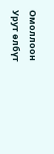Омоллоон
Урут өлбүт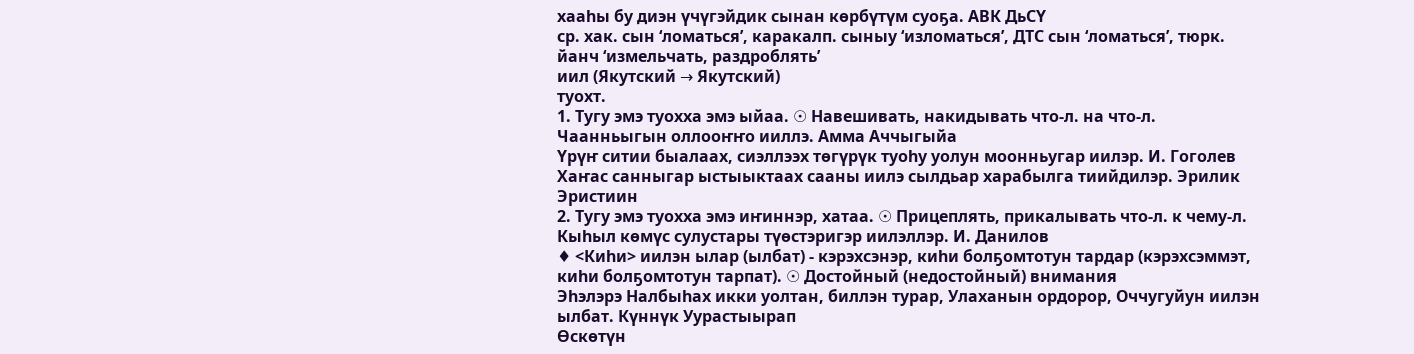хааһы бу диэн үчүгэйдик сынан көрбүтүм суоҕа. АВК ДьСҮ
ср. хак. сын ‘ломаться’, каракалп. сыныу ‘изломаться’, ДТС сын ‘ломаться’, тюрк. йанч ‘измельчать, раздроблять’
иил (Якутский → Якутский)
туохт.
1. Тугу эмэ туохха эмэ ыйаа. ☉ Навешивать, накидывать что-л. на что-л. Чаанньыгын оллооҥҥо ииллэ. Амма Аччыгыйа
Үрүҥ ситии быалаах, сиэллээх төгүрүк туоһу уолун моонньугар иилэр. И. Гоголев
Хаҥас санныгар ыстыыктаах сааны иилэ сылдьар харабылга тиийдилэр. Эрилик Эристиин
2. Тугу эмэ туохха эмэ иҥиннэр, хатаа. ☉ Прицеплять, прикалывать что-л. к чему-л.
Кыһыл көмүс сулустары түөстэригэр иилэллэр. И. Данилов
♦ <Киһи> иилэн ылар (ылбат) - кэрэхсэнэр, киһи болҕомтотун тардар (кэрэхсэммэт, киһи болҕомтотун тарпат). ☉ Достойный (недостойный) внимания
Эһэлэрэ Налбыһах икки уолтан, биллэн турар, Улаханын ордорор, Оччугуйун иилэн ылбат. Күннүк Уурастыырап
Өскөтүн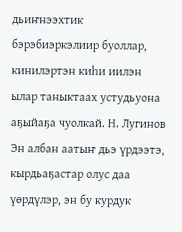дьиҥнээхтик бэрэбиэркэлиир буоллар, кинилэртэн киһи иилэн ылар таныктаах устудьуона аҕыйаҕа чуолкай. Н. Лугинов
Эн албан аатыҥ дьэ үрдээтэ, кырдьаҕастар олус даа үөрдүлэр, эн бу курдук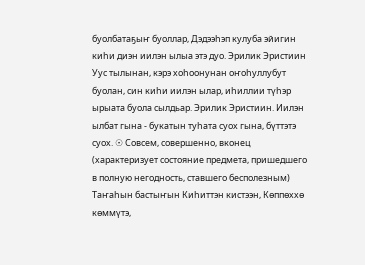буолбатаҕыҥ буоллар, Дэдээһэп кулуба эйигин киһи диэн иилэн ылыа этэ дуо. Эрилик Эристиин
Уус тылынан, кэрэ хоһоонунан оҥоһуллубут буолан, син киһи иилэн ылар, иһиллии түһэр ырыата буола сылдьар. Эрилик Эристиин. Иилэн ылбат гына - букатын туһата суох гына, бүттэтэ суох. ☉ Совсем, совершенно, вконец (характеризует состояние предмета, пришедшего в полную негодность, ставшего бесполезным)
Таҥаһын бастыҥын Киһиттэн кистээн, Көппөххө көммүтэ,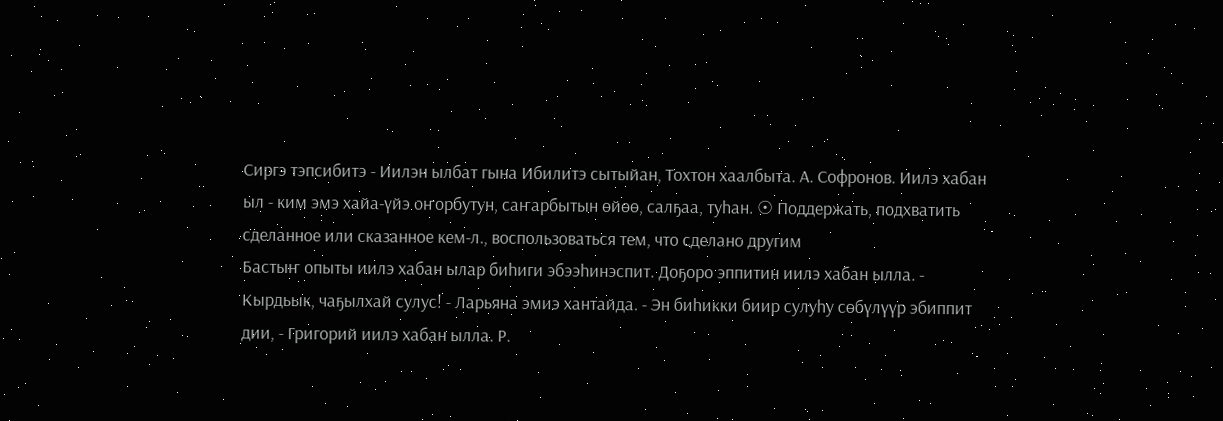Сиргэ тэпсибитэ - Иилэн ылбат гына Ибилитэ сытыйан, Тохтон хаалбыта. А. Софронов. Иилэ хабан ыл - ким эмэ хайа-үйэ оҥорбутун, саҥарбытын өйөө, салҕаа, туһан. ☉ Поддержать, подхватить сделанное или сказанное кем-л., воспользоваться тем, что сделано другим
Бастыҥ опыты иилэ хабан ылар биһиги эбээһинэспит. Доҕоро эппитин иилэ хабан ылла. - Кырдьык, чаҕылхай сулус! - Ларьяна эмиэ хантайда. - Эн биһикки биир сулуһу сөбүлүүр эбиппит дии, - Григорий иилэ хабан ылла. Р.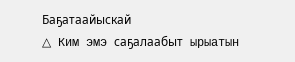Баҕатаайыскай
△ Ким эмэ саҕалаабыт ырыатын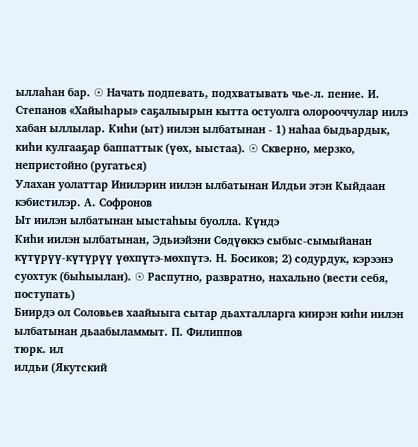ыллаһан бар. ☉ Начать подпевать, подхватывать чье-л. пение. И. Степанов «Хайыһары» саҕалыырын кытта остуолга олорооччулар иилэ хабан ыллылар. Киһи (ыт) иилэн ылбатынан - 1) наһаа быдьардык, киһи кулгааҕар баппаттык (үөх, ыыстаа). ☉ Скверно, мерзко, непристойно (ругаться)
Улахан уолаттар Инилэрин иилэн ылбатынан Илдьи этэн Кыйдаан кэбистилэр. А. Софронов
Ыт иилэн ылбатынан ыыстаһыы буолла. Күндэ
Киһи иилэн ылбатынан, Эдьиэйэни Сөдүөккэ сыбыс-сымыйанан күтүрүү-күтүрүү үөхпүтэ-мөхпүтэ. Н. Босиков; 2) содурдук, кэрээнэ суохтук (быһыылан). ☉ Распутно, развратно, нахально (вести себя, поступать)
Биирдэ ол Соловьев хаайыыга сытар дьахталларга киирэн киһи иилэн ылбатынан дьаабыламмыт. П. Филиппов
тюрк. ил
илдьи (Якутский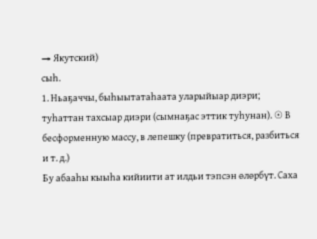→ Якутский)
сыһ.
1. Ньаҕаччы, быһыытатаһаата уларыйыар диэри; туһаттан тахсыар диэри (сымнаҕас эттик туһунан). ☉ В бесформенную массу, в лепешку (превратиться, разбиться и т. д.)
Бу абааһы кыыһа кийиити ат илдьи тэпсэн өлөрбүт. Саха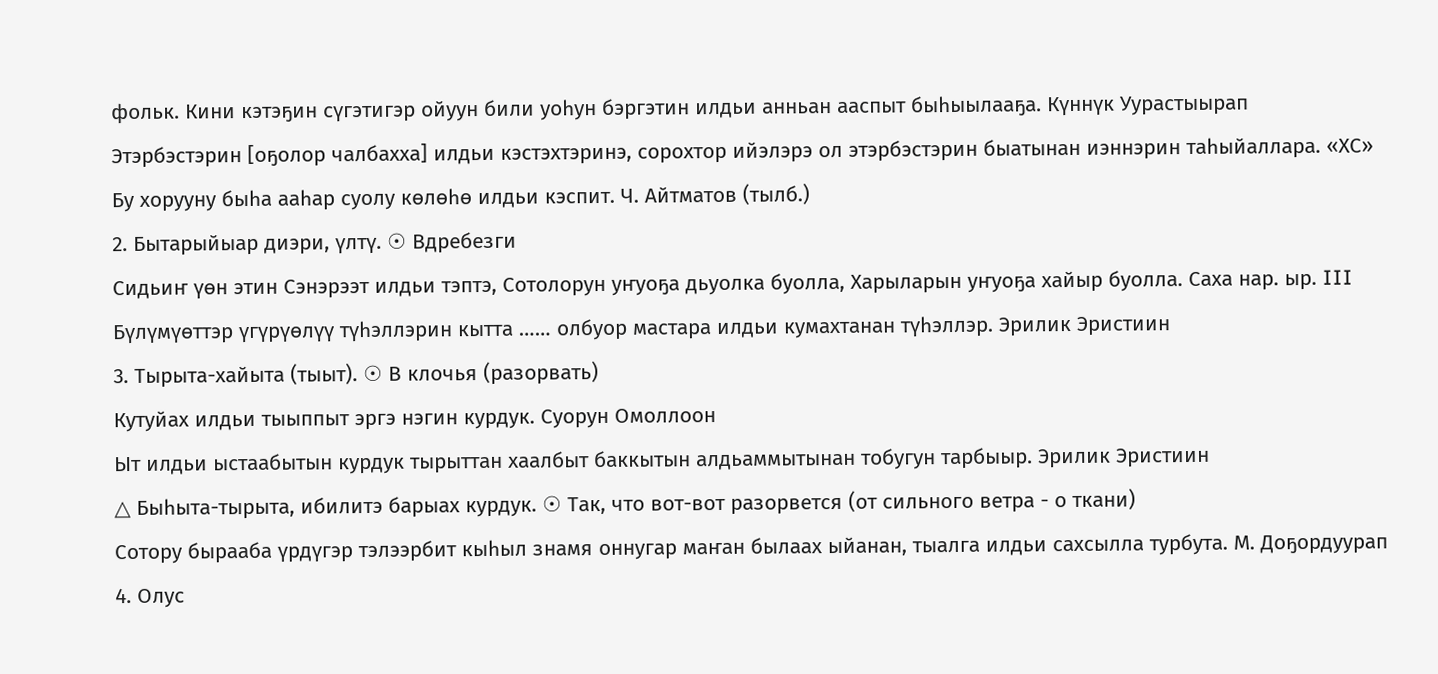фольк. Кини кэтэҕин сүгэтигэр ойуун били уоһун бэргэтин илдьи анньан ааспыт быһыылааҕа. Күннүк Уурастыырап
Этэрбэстэрин [оҕолор чалбахха] илдьи кэстэхтэринэ, сорохтор ийэлэрэ ол этэрбэстэрин быатынан иэннэрин таһыйаллара. «ХС»
Бу хорууну быһа ааһар суолу көлөһө илдьи кэспит. Ч. Айтматов (тылб.)
2. Бытарыйыар диэри, үлтү. ☉ Вдребезги
Сидьиҥ үөн этин Сэнэрээт илдьи тэптэ, Сотолорун уҥуоҕа дьуолка буолла, Харыларын уҥуоҕа хайыр буолла. Саха нар. ыр. III
Бүлүмүөттэр үгүрүөлүү түһэллэрин кытта …… олбуор мастара илдьи кумахтанан түһэллэр. Эрилик Эристиин
3. Тырыта-хайыта (тыыт). ☉ В клочья (разорвать)
Кутуйах илдьи тыыппыт эргэ нэгин курдук. Суорун Омоллоон
Ыт илдьи ыстаабытын курдук тырыттан хаалбыт баккытын алдьаммытынан тобугун тарбыыр. Эрилик Эристиин
△ Быһыта-тырыта, ибилитэ барыах курдук. ☉ Так, что вот-вот разорвется (от сильного ветра - о ткани)
Сотору бырааба үрдүгэр тэлээрбит кыһыл знамя оннугар маҥан былаах ыйанан, тыалга илдьи сахсылла турбута. М. Доҕордуурап
4. Олус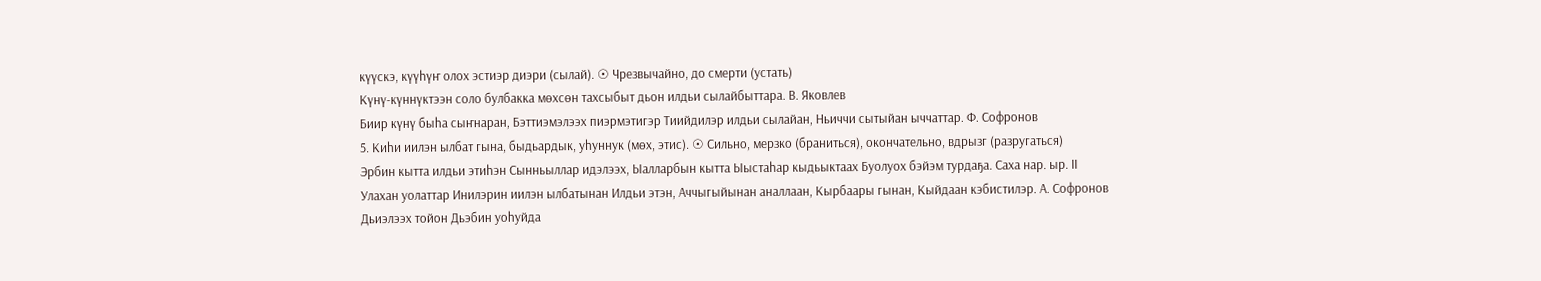күүскэ, күүһүҥ олох эстиэр диэри (сылай). ☉ Чрезвычайно, до смерти (устать)
Күнү-күннүктээн соло булбакка мөхсөн тахсыбыт дьон илдьи сылайбыттара. В. Яковлев
Биир күнү быһа сыҥнаран, Бэттиэмэлээх пиэрмэтигэр Тиийдилэр илдьи сылайан, Ньиччи сытыйан ыччаттар. Ф. Софронов
5. Киһи иилэн ылбат гына, быдьардык, уһуннук (мөх, этис). ☉ Сильно, мерзко (браниться), окончательно, вдрызг (разругаться)
Эрбин кытта илдьи этиһэн Сынньыллар идэлээх, Ыалларбын кытта Ыыстаһар кыдьыктаах Буолуох бэйэм турдаҕа. Саха нар. ыр. II
Улахан уолаттар Инилэрин иилэн ылбатынан Илдьи этэн, Аччыгыйынан аналлаан, Кырбаары гынан, Кыйдаан кэбистилэр. А. Софронов
Дьиэлээх тойон Дьэбин уоһуйда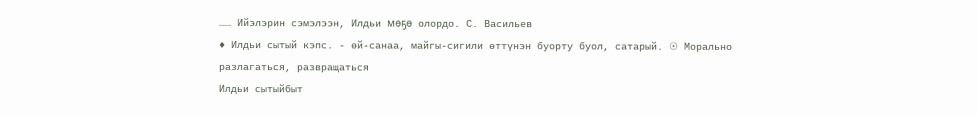…… Ийэлэрин сэмэлээн, Илдьи мөҕө олордо. С. Васильев
♦ Илдьи сытый кэпс. - өй-санаа, майгы-сигили өттүнэн буорту буол, сатарый. ☉ Морально разлагаться, развращаться
Илдьи сытыйбыт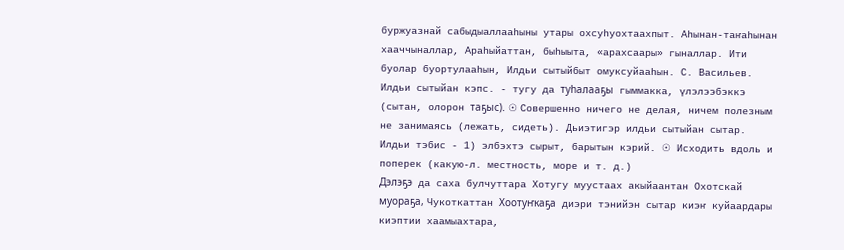буржуазнай сабыдыаллааһыны утары охсуһуохтаахпыт. Аһынан-таҥаһынан хааччыналлар, Араһыйаттан, быһыыта, «арахсаары» гыналлар. Ити буолар буортулааһын, Илдьи сытыйбыт омуксуйааһын. С. Васильев. Илдьи сытыйан кэпс. - тугу да туһалааҕы гыммакка, үлэлээбэккэ (сытан, олорон таҕыс). ☉ Совершенно ничего не делая, ничем полезным не занимаясь (лежать, сидеть). Дьиэтигэр илдьи сытыйан сытар. Илдьи тэбис - 1) элбэхтэ сырыт, барытын кэрий. ☉ Исходить вдоль и поперек (какую-л. местность, море и т. д.)
Дэлэҕэ да саха булчуттара Хотугу муустаах акыйаантан Охотскай муораҕа, Чукоткаттан Хоотуҥкаҕа диэри тэнийэн сытар киэҥ куйаардары киэптии хаамыахтара,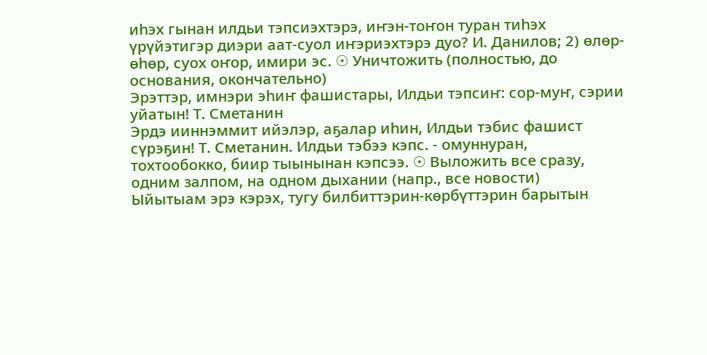иһэх гынан илдьи тэпсиэхтэрэ, иҥэн-тоҥон туран тиһэх үрүйэтигэр диэри аат-суол иҥэриэхтэрэ дуо? И. Данилов; 2) өлөр-өһөр, суох оҥор, имири эс. ☉ Уничтожить (полностью, до основания, окончательно)
Эрэттэр, имнэри эһиҥ фашистары, Илдьи тэпсиҥ: сор-муҥ, сэрии уйатын! Т. Сметанин
Эрдэ ииннэммит ийэлэр, аҕалар иһин, Илдьи тэбис фашист сүрэҕин! Т. Сметанин. Илдьи тэбээ кэпс. - омуннуран, тохтообокко, биир тыынынан кэпсээ. ☉ Выложить все сразу, одним залпом, на одном дыхании (напр., все новости)
Ыйытыам эрэ кэрэх, тугу билбиттэрин-көрбүттэрин барытын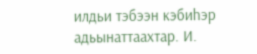илдьи тэбээн кэбиһэр адьынаттаахтар. И.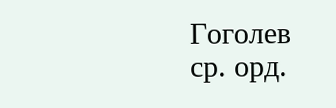Гоголев
ср. орд.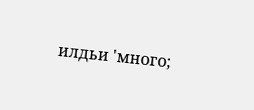илдьи 'много;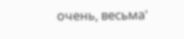очень, весьма'